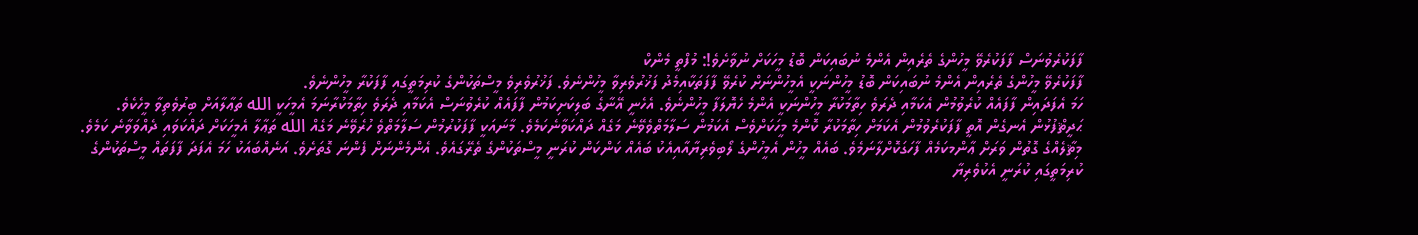ފާފަކުރެވުނަސް ފާފަކުރެވޭ މީހުންގެ ތެރެއިން އެންމެ ނުބައިކަން ބޮޑު މީހަކަށް ނުވާށެވެ!: މުފްތީ މެންކް
ފާފަކުރެވޭ މީހުންގެ ތެރެއިން އެންމެ ނުބައިކަން ބޮޑު މީހުންނަކީ އެމީހުންނަށް ކުރެވޭ ފާފަތަކާއިމެދު ފަޚުރުވެރިވާ މީހުންނެވެ. ފަޚުރުވެރިވެ މީސްތަކުންގެ ކުރިމަތީގައި ފާފަކުރާ މީހުންނެވެ.
ހަމަ އެފަދައިން ފާފައެއް ކުރެވުމުން އެކަމާއި ދެރަވެ ހިތާމަކުރާ މީހުންނަކީ އެންމެ ހެޔޮލަފާ މީހުންނެވެ. އެހެނީ އޭނާގެ ބަލިކަށިކަމުން ފާފައެއް ކުރެވުނަސް އެކަމާއި ދެރަވެ ހިތާމަކުރާނަމަ އެމީހަކީ الله ތަޢާލާއަށް ބިރުވެތިވާ މީހެކެވެ.
ޙަދީޘްފުޅުން އެނގެން އޮތީ ފާފަކުރެވުމުން އެކަމަށް ހިތާމަކުރާ ކޮންމެ މީހަކަށްވެސް އެކަމުން ސަލާމަތްވެވޭނެ މަގެއް ދައްކަވާނެކަމެވެ. މާނައަކީ ފާފަކުރުމުން ސަލާމަތްވެ ހުރެވޭނެ މަގެއް الله ތަޢާލާ އެމީހަކަށް ދައްކަވައި ދެއްވަވާނެ ކަމެވެ.
މިޘާލެއްގެ ގޮތުން ވަރަށް ޢާންމކަމެއް ފާހަގަކޮށްލާނަމެވެ. ބައެއް މީހުން އެމީހުންގެ ލޯބިވެރިޔާއާއިއެކު ބައެއް ކަންކަން ކުރަނީ މީސްތަކުންގެ ތެރޭގައެވެ. އެންމެންނަށް ފެންނަ ގޮތަށެވެ. އަނެއްބައަކު ހަމަ އެފަދަ ފާފަތައް މީސްތަކުންގެ ކުރިމަތީގައި ކުރަނީ އެކުވެރިޔާ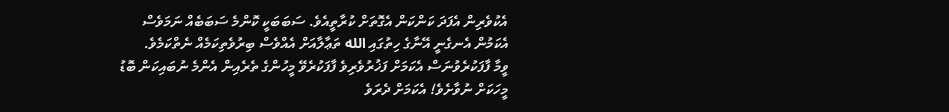އެކުވެރިން އެފަދަ ކަންކަން އެގޮތަށް ކުރާތީއެވެ. ސަބަބަކީ ކޮންމެ ސަބަބެއް ނަމަވެސް އެކަމުން އެނގެނީ އޭނާގެ ހިތުގައި الله ތަޢާލާއަށް އެއްވެސް ބިރުވެތިކަމެއް ނެތްކަމެވެ.
ވީމާ ފާފަކުރެވުނަސް އެކަމަށް ފަޚުރުވެރިވެ ފާފަކުރެވޭ މީހުންގެ ތެރެއިން އެންމެ ނުބައިކަން ބޮޑު މީހަކަށް ނުވާށެވެ! އެކަމަށް ދެރަވެ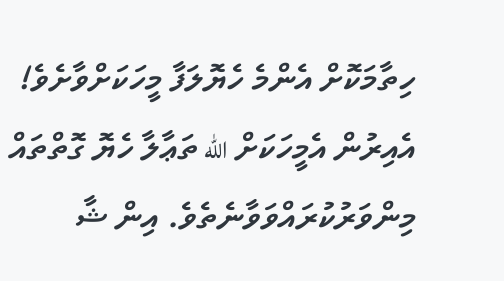ހިތާމަކޮށް އެންމެ ހެޔޮލަފާ މީހަކަށްވާށެވެ! އެއިރުން އެމީހަކަށް الله ތަޢާލާ ހެޔޮ ގޮތްތައް މިންވަރުކުރައްވަވާނެތެވެ. އިން ޝާ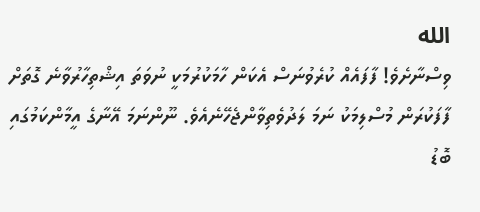الله
ވިސްނާށެވެ! ފާފައެއް ކުރެވުނަސް އެކަން ހާމަކުރުމަކީ ނުވަތަ އިޝްތިހާރުވާނެ ގޮތަށް ފާފަކުރަން މުސްލިމަކު ނަމަ ލަދުވެތިވާންޖެހޭނެއެވެ. ނޫންނަމަ އޭނާގެ އީމާންކަމުގައި ބޮޑު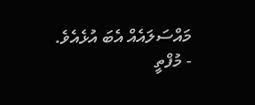މައްސަލައެއް އެބަ އުޅެއެވެ.
- މުފްތީ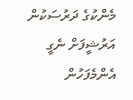މެންކުގެ ދަރުސަކުން
އަރުޝީފަށް ނެގީ
އެންމެފަހުން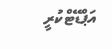އަޕްޑޭޓްކުރީ